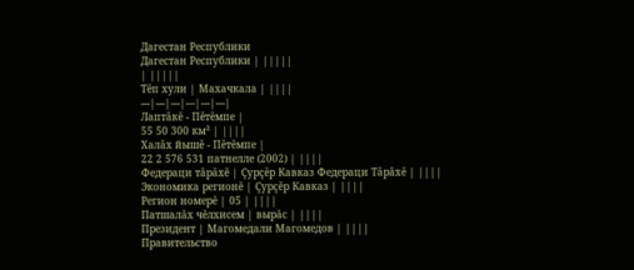Дагестан Республики
Дагестан Республики | |||||
| |||||
Тĕп хули | Махачкала | ||||
---|---|---|---|---|---|
Лаптăкĕ - Пĕтĕмпе |
55 50 300 км² | ||||
Халăх йышĕ - Пĕтĕмпе |
22 2 576 531 патнелле (2002) | ||||
Федераци тăрăхĕ | Çурçĕр Кавказ Федераци Тăрăхĕ | ||||
Экономика регионĕ | Çурçĕр Кавказ | ||||
Регион номерĕ | 05 | ||||
Патшалăх чĕлхисем | вырăс | ||||
Президент | Магомедали Магомедов | ||||
Правительство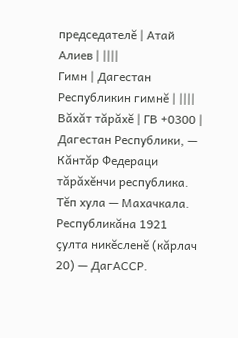председателĕ | Атай Алиев | ||||
Гимн | Дагестан Республикин гимнĕ | ||||
Вăхăт тăрăхĕ | ГВ +0300 |
Дагестан Республики, — Кăнтăр Федераци тăрăхĕнчи республика. Тĕп хула — Махачкала. Республикăна 1921 çулта никĕсленĕ (кăрлач 20) — ДагАССР.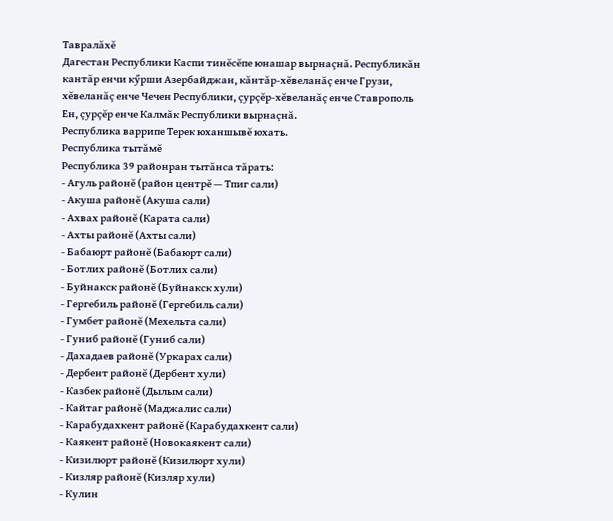Тавралăхĕ
Дагестан Республики Каспи тинĕсĕпе юнашар вырнаçнă. Республикăн кантăр енчи кӳрши Азербайджан, кăнтăр-хĕвеланăç енче Грузи, хĕвеланăç енче Чечен Республики, çурçĕр-хĕвеланăç енче Ставрополь Ен, çурçĕр енче Калмăк Республики вырнаçнă.
Республика варрипе Терек юханшывĕ юхать.
Республика тытăмĕ
Республика 39 районран тытăнса тăрать:
- Агуль районĕ (район центрĕ — Тпиг сали)
- Акуша районĕ (Акуша сали)
- Ахвах районĕ (Карата сали)
- Ахты районĕ (Ахты сали)
- Бабаюрт районĕ (Бабаюрт сали)
- Ботлих районĕ (Ботлих сали)
- Буйнакск районĕ (Буйнакск хули)
- Гергебиль районĕ (Гергебиль сали)
- Гумбет районĕ (Мехельта сали)
- Гуниб районĕ (Гуниб сали)
- Дахадаев районĕ (Уркарах сали)
- Дербент районĕ (Дербент хули)
- Казбек районĕ (Дылым сали)
- Кайтаг районĕ (Маджалис сали)
- Карабудахкент районĕ (Карабудахкент сали)
- Каякент районĕ (Новокаякент сали)
- Кизилюрт районĕ (Кизилюрт хули)
- Кизляр районĕ (Кизляр хули)
- Кулин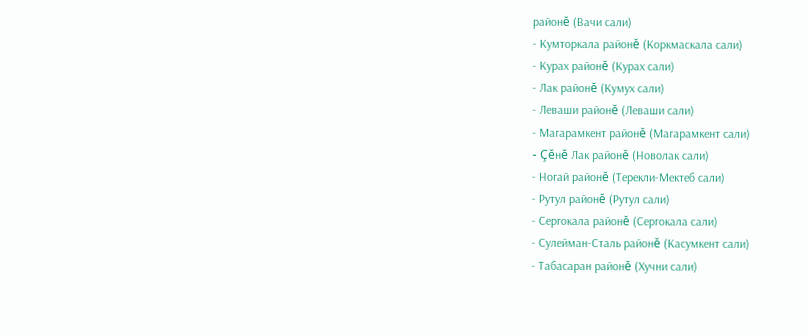районĕ (Вачи сали)
- Кумторкала районĕ (Коркмаскала сали)
- Курах районĕ (Курах сали)
- Лак районĕ (Кумух сали)
- Леваши районĕ (Леваши сали)
- Магарамкент районĕ (Магарамкент сали)
- Çĕнĕ Лак районĕ (Новолак сали)
- Ногай районĕ (Терекли-Мектеб сали)
- Рутул районĕ (Рутул сали)
- Сергокала районĕ (Сергокала сали)
- Сулейман-Сталь районĕ (Касумкент сали)
- Табасаран районĕ (Хучни сали)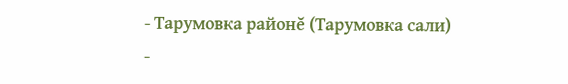- Тарумовка районĕ (Тарумовка сали)
-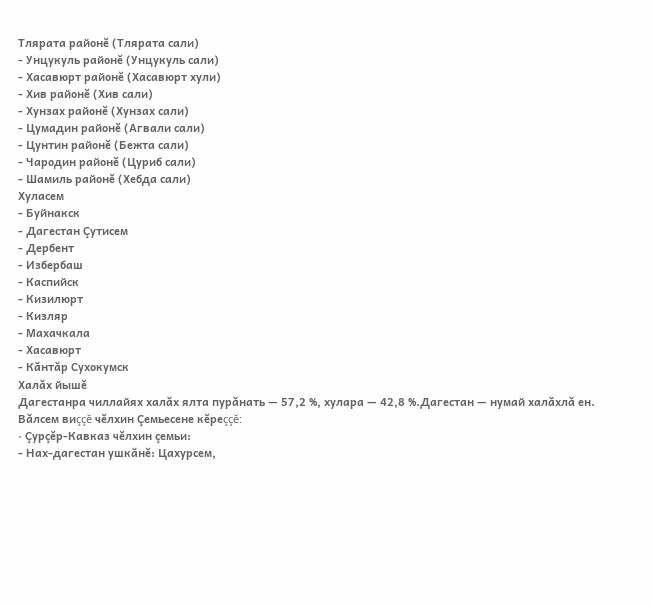Тлярата районĕ (Тлярата сали)
- Унцукуль районĕ (Унцукуль сали)
- Хасавюрт районĕ (Хасавюрт хули)
- Хив районĕ (Хив сали)
- Хунзах районĕ (Хунзах сали)
- Цумадин районĕ (Агвали сали)
- Цунтин районĕ (Бежта сали)
- Чародин районĕ (Цуриб сали)
- Шамиль районĕ (Хебда сали)
Хуласем
- Буйнакск
- Дагестан Çутисем
- Дербент
- Избербаш
- Каспийск
- Кизилюрт
- Кизляр
- Махачкала
- Хасавюрт
- Кăнтăр Сухокумск
Халăх йышĕ
Дагестанра чиллайях халăх ялта пурăнать — 57,2 %, хулара — 42,8 %.Дагестан — нумай халăхлă ен.
Вăлсем виççĕ чĕлхин Çемьесене кĕреççĕ:
- Çурçĕр-Кавказ чĕлхин çемьи:
- Нах-дагестан ушкăнĕ: Цахурсем,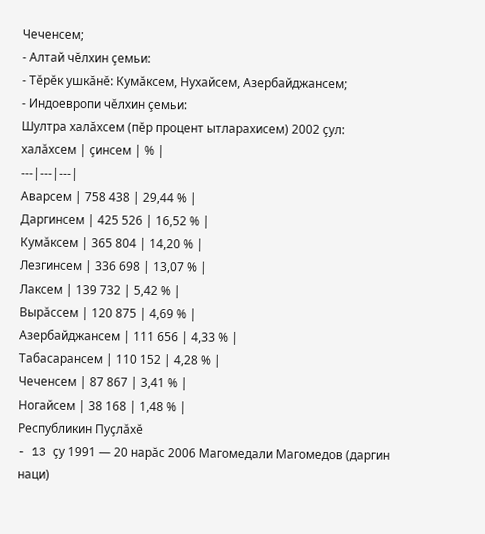Чеченсем;
- Алтай чĕлхин çемьи:
- Тĕрĕк ушкăнĕ: Кумăксем, Нухайсем, Азербайджансем;
- Индоевропи чĕлхин çемьи:
Шултра халăхсем (пĕр процент ытларахисем) 2002 çул:
халăхсем | çинсем | % |
---|---|---|
Аварсем | 758 438 | 29,44 % |
Даргинсем | 425 526 | 16,52 % |
Кумăксем | 365 804 | 14,20 % |
Лезгинсем | 336 698 | 13,07 % |
Лаксем | 139 732 | 5,42 % |
Вырăссем | 120 875 | 4,69 % |
Азербайджансем | 111 656 | 4,33 % |
Табасарансем | 110 152 | 4,28 % |
Чеченсем | 87 867 | 3,41 % |
Ногайсем | 38 168 | 1,48 % |
Республикин Пуçлăхĕ
- 13 çу 1991 — 20 нарăс 2006 Магомедали Магомедов (даргин наци)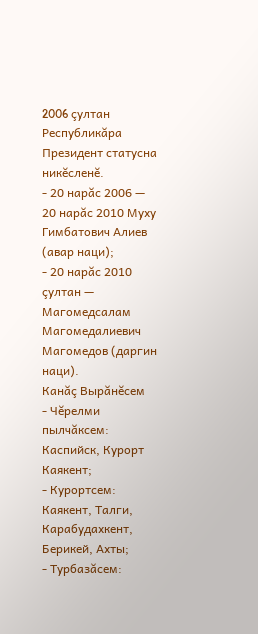2006 çултан Республикăра Президент статусна никĕсленĕ.
- 20 нарăс 2006 — 20 нарăс 2010 Муху Гимбатович Алиев (авар наци);
- 20 нарăс 2010 çултан — Магомедсалам Магомедалиевич Магомедов (даргин наци).
Канăç Вырăнĕсем
- Чĕрелми пылчăксем: Каспийск, Курорт Каякент;
- Курортсем: Каякент, Талги, Карабудахкент, Берикей, Ахты;
- Турбазăсем: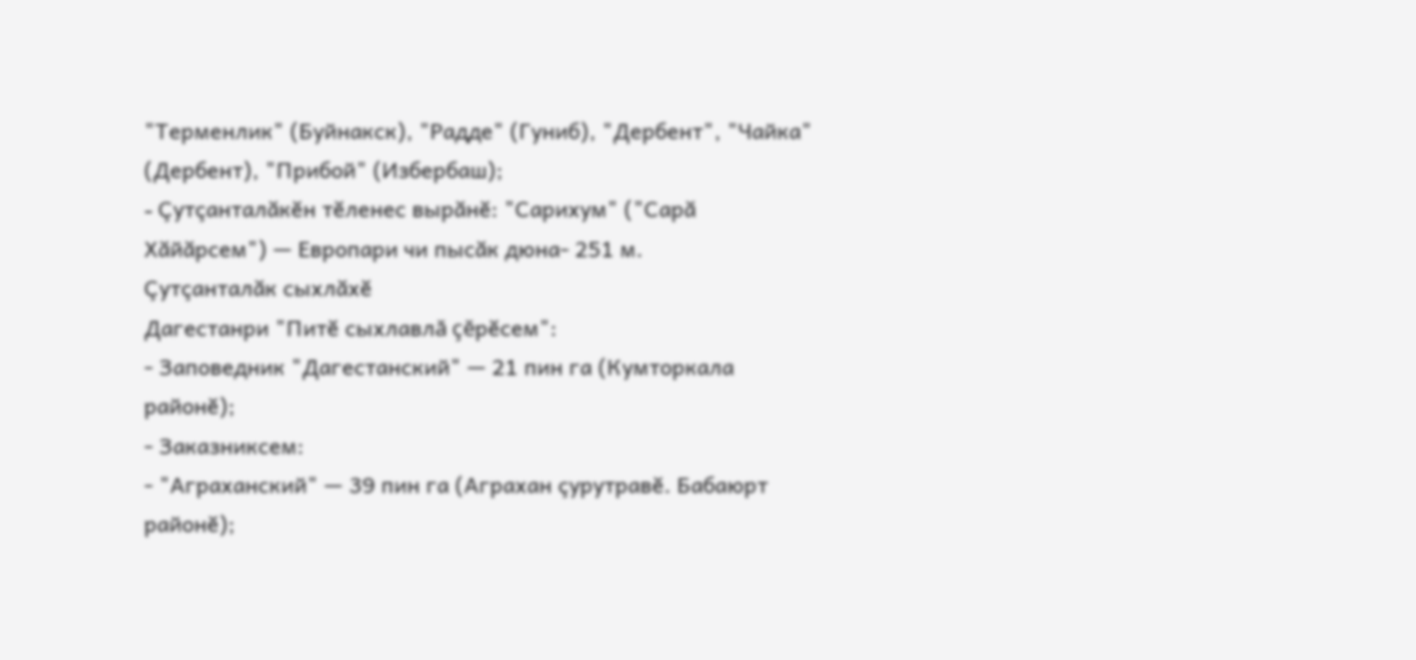"Терменлик" (Буйнакск), "Радде" (Гуниб), "Дербент", "Чайка" (Дербент), "Прибой" (Избербаш);
- Çутçанталăкĕн тĕленес вырăнĕ: "Сарихум" ("Сарă Хăйăрсем") — Европари чи пысăк дюна- 251 м.
Çутçанталăк сыхлăхĕ
Дагестанри "Питĕ сыхлавлă çĕрĕсем":
- Заповедник "Дагестанский" — 21 пин га (Кумторкала районĕ);
- Заказниксем:
- "Аграханский" — 39 пин га (Аграхан çурутравĕ. Бабаюрт районĕ);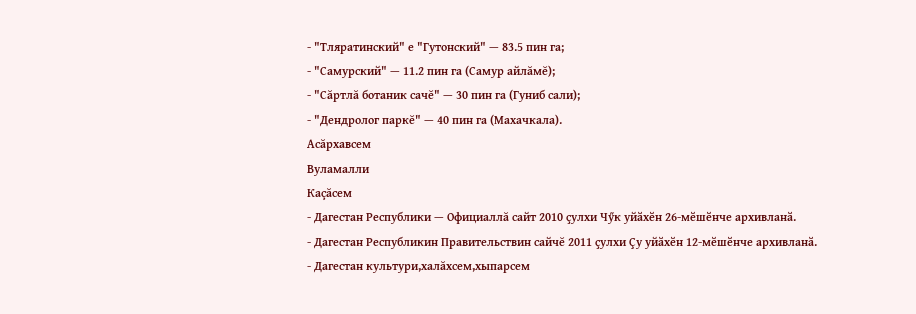- "Тляратинский" е "Гутонский" — 83.5 пин га;
- "Самурский" — 11.2 пин га (Самур айлăмĕ);
- "Сăртлă ботаник сачĕ" — 30 пин га (Гуниб сали);
- "Дендролог паркĕ" — 40 пин га (Махачкала).
Асăрхавсем
Вуламалли
Каçăсем
- Дагестан Республики — Официаллă сайт 2010 ҫулхи Чӳк уйӑхӗн 26-мӗшӗнче архивланӑ.
- Дагестан Республикин Правительствин сайчĕ 2011 ҫулхи Ҫу уйӑхӗн 12-мӗшӗнче архивланӑ.
- Дагестан культури,халăхсем,хыпарсем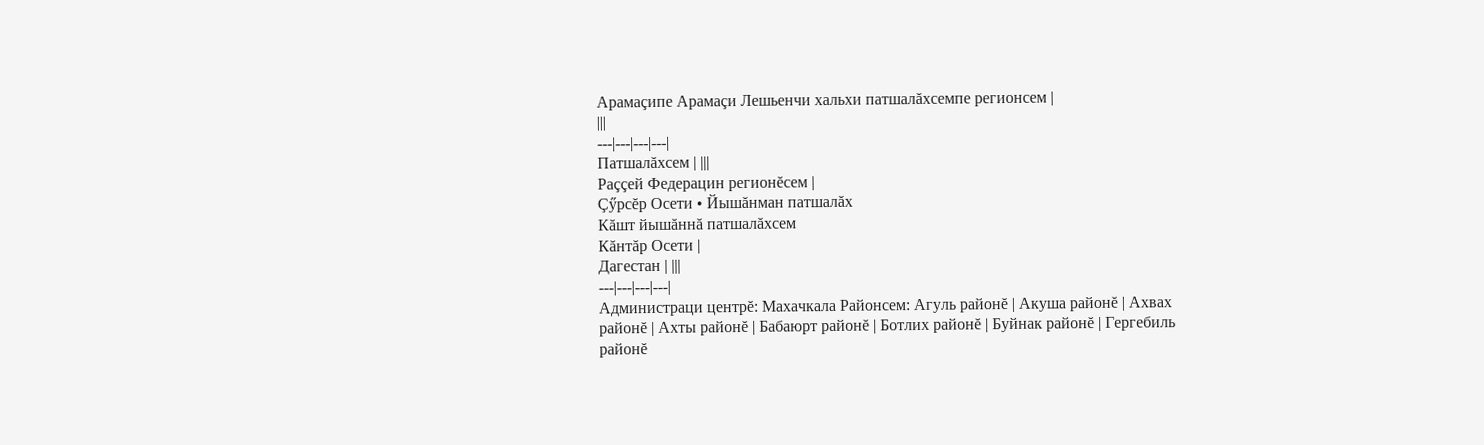Арамаçипе Арамаçи Лешьенчи хальхи патшалăхсемпе регионсем |
|||
---|---|---|---|
Патшалăхсем | |||
Раççей Федерацин регионĕсем |
Çӳрсĕр Осети • Йышăнман патшалăх
Кăшт йышăннă патшалăхсем
Кăнтăр Осети |
Дагестан | |||
---|---|---|---|
Администраци центрĕ: Махачкала Районсем: Агуль районĕ | Акуша районĕ | Ахвах районĕ | Ахты районĕ | Бабаюрт районĕ | Ботлих районĕ | Буйнак районĕ | Гергебиль районĕ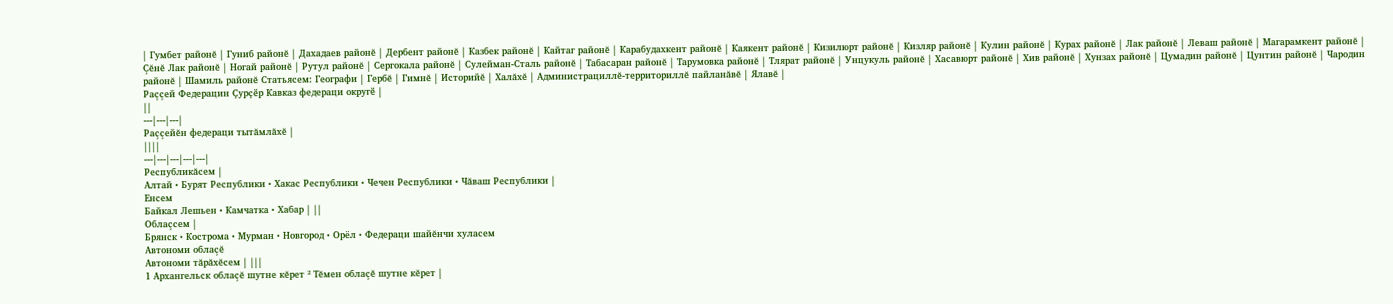| Гумбет районĕ | Гуниб районĕ | Дахадаев районĕ | Дербент районĕ | Казбек районĕ | Кайтаг районĕ | Карабудахкент районĕ | Каякент районĕ | Кизилюрт районĕ | Кизляр районĕ | Кулин районĕ | Курах районĕ | Лак районĕ | Леваш районĕ | Магарамкент районĕ | Çĕнĕ Лак районĕ | Ногай районĕ | Рутул районĕ | Сергокала районĕ | Сулейман-Сталь районĕ | Табасаран районĕ | Тарумовка районĕ | Тлярат районĕ | Унцукуль районĕ | Хасавюрт районĕ | Хив районĕ | Хунзах районĕ | Цумадин районĕ | Цунтин районĕ | Чародин районĕ | Шамиль районĕ Статьясем: Географи | Гербĕ | Гимнĕ | Историйĕ | Халăхĕ | Администрациллĕ-территориллĕ пайланăвĕ | Ялавĕ |
Раççей Федерацин Ҫурҫӗр Кавказ федераци округӗ |
||
---|---|---|
Раççейĕн федераци тытăмлăхĕ |
||||
---|---|---|---|---|
Республикăсем |
Алтай • Бурят Республики • Хакас Республики • Чечен Республики • Чăваш Республики |
Енсем
Байкал Лешьен • Камчатка • Хабар | ||
Облаçсем |
Брянск • Кострома • Мурман • Новгород • Орёл • Федераци шайĕнчи хуласем
Автономи облаçĕ
Автономи тăрăхĕсем | |||
1 Архангельск облаçĕ шутне кĕрет ² Тĕмен облаçĕ шутне кĕрет |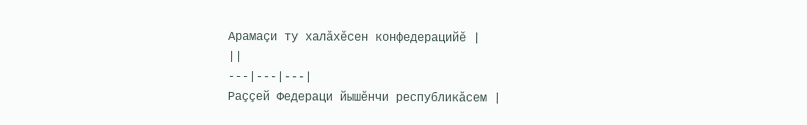Арамаçи ту халăхĕсен конфедерацийĕ |
||
---|---|---|
Раççей Федераци йышĕнчи республикăсем |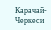Карачай-Черкеси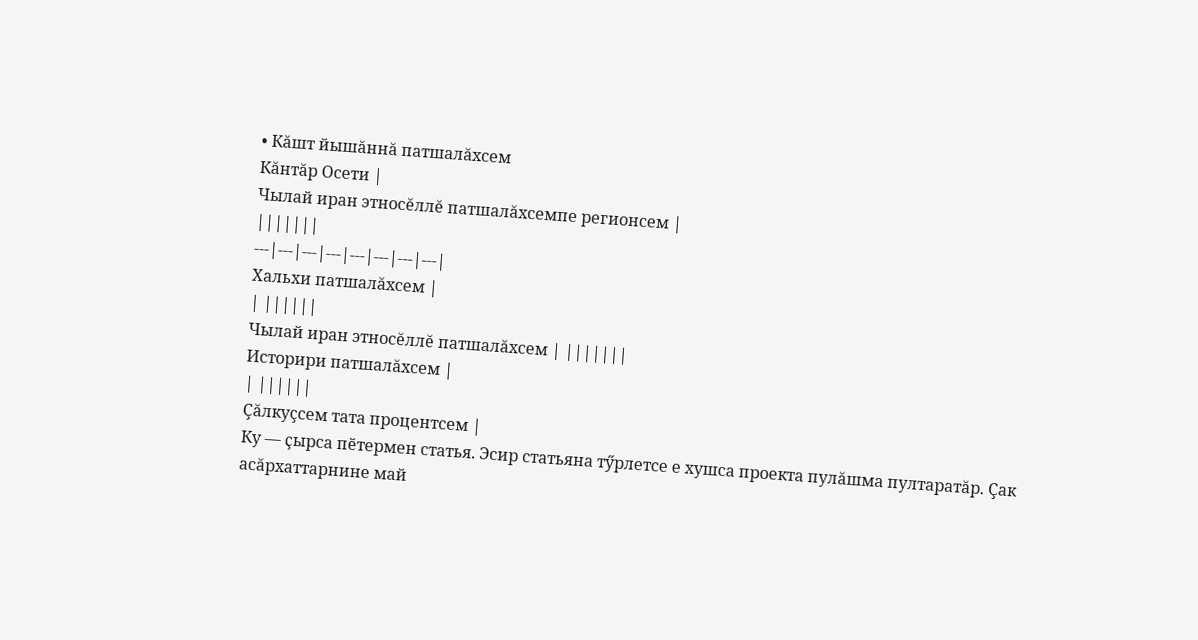• Кăшт йышăннă патшалăхсем
Кăнтăр Осети |
Чылай иран этносĕллĕ патшалăхсемпе регионсем |
|||||||
---|---|---|---|---|---|---|---|
Хальхи патшалăхсем |
| ||||||
Чылай иран этносĕллĕ патшалăхсем | |||||||
Историри патшалăхсем |
| ||||||
Çăлкуçсем тата процентсем |
Ку — ҫырса пӗтермен статья. Эсир статьяна тӳрлетсе е хушса проекта пулăшма пултаратăр. Çак асăрхаттарнине май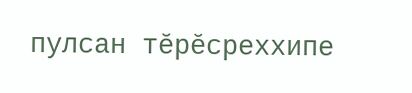пулсан тĕрĕсреххипе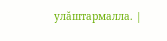улăштармалла. |